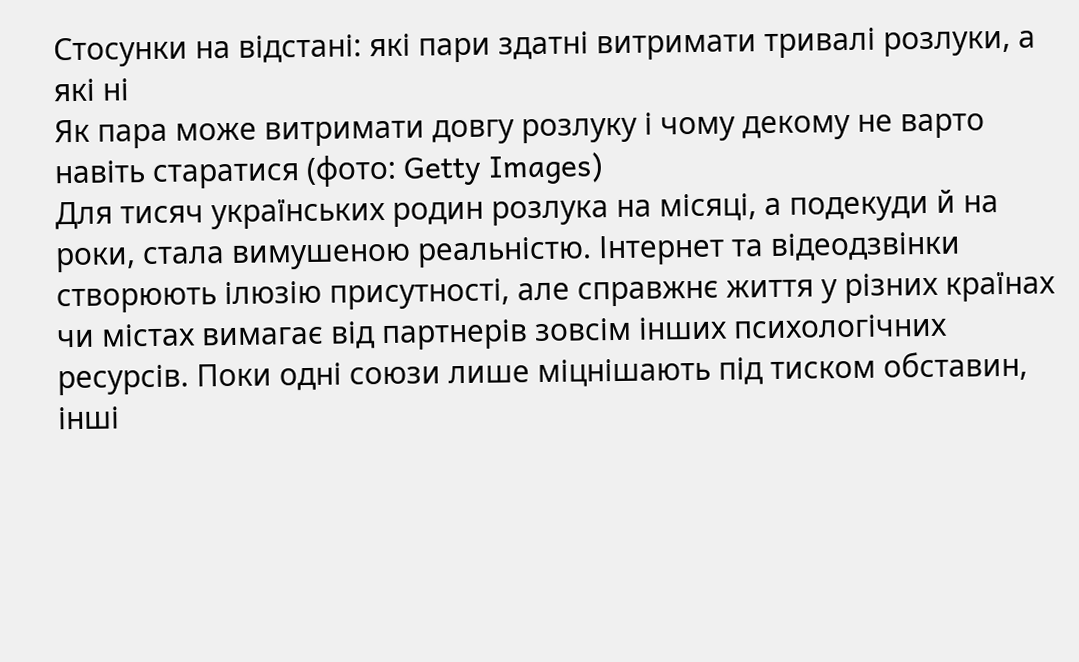Стосунки на відстані: які пари здатні витримати тривалі розлуки, а які ні
Як пара може витримати довгу розлуку і чому декому не варто навіть старатися (фото: Getty Images)
Для тисяч українських родин розлука на місяці, а подекуди й на роки, стала вимушеною реальністю. Інтернет та відеодзвінки створюють ілюзію присутності, але справжнє життя у різних країнах чи містах вимагає від партнерів зовсім інших психологічних ресурсів. Поки одні союзи лише міцнішають під тиском обставин, інші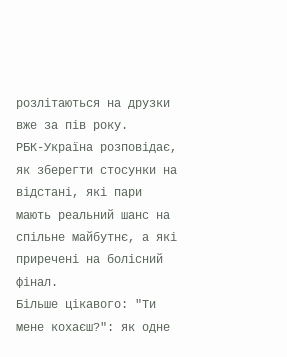розлітаються на друзки вже за пів року.
РБК-Україна розповідає, як зберегти стосунки на відстані, які пари мають реальний шанс на спільне майбутнє, а які приречені на болісний фінал.
Більше цікавого: "Ти мене кохаєш?": як одне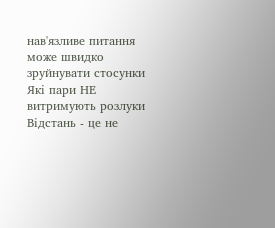нав'язливе питання може швидко зруйнувати стосунки
Які пари НЕ витримують розлуки
Відстань - це не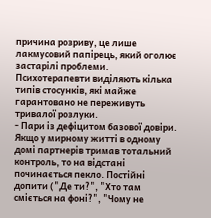причина розриву, це лише лакмусовий папірець, який оголює застарілі проблеми. Психотерапевти виділяють кілька типів стосунків, які майже гарантовано не переживуть тривалої розлуки.
- Пари із дефіцитом базової довіри. Якщо у мирному житті в одному домі партнерів тримав тотальний контроль, то на відстані починається пекло. Постійні допити ("Де ти?", "Хто там сміється на фоні?", "Чому не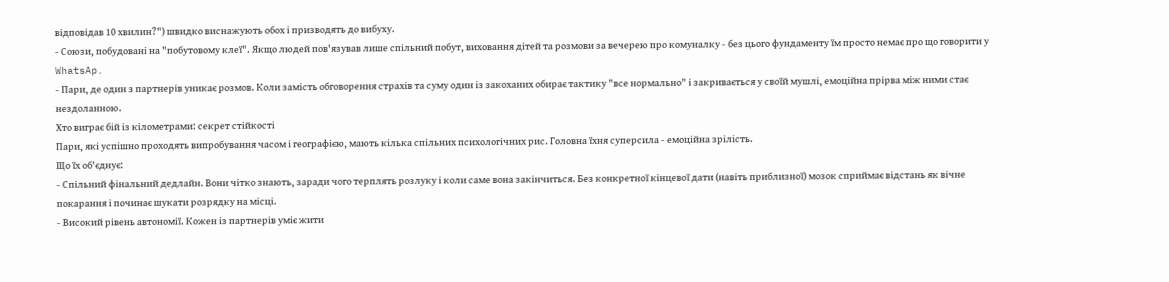відповідав 10 хвилин?") швидко виснажують обох і призводять до вибуху.
- Союзи, побудовані на "побутовому клеї". Якщо людей пов'язував лише спільний побут, виховання дітей та розмови за вечерею про комуналку - без цього фундаменту їм просто немає про що говорити у WhatsAp.
- Пари, де один з партнерів уникає розмов. Коли замість обговорення страхів та суму один із закоханих обирає тактику "все нормально" і закривається у своїй мушлі, емоційна прірва між ними стає нездоланною.
Хто виграє бій із кілометрами: секрет стійкості
Пари, які успішно проходять випробування часом і географією, мають кілька спільних психологічних рис. Головна їхня суперсила - емоційна зрілість.
Що їх об'єднує:
- Спільний фінальний дедлайн. Вони чітко знають, заради чого терплять розлуку і коли саме вона закінчиться. Без конкретної кінцевої дати (навіть приблизної) мозок сприймає відстань як вічне покарання і починає шукати розрядку на місці.
- Високий рівень автономії. Кожен із партнерів уміє жити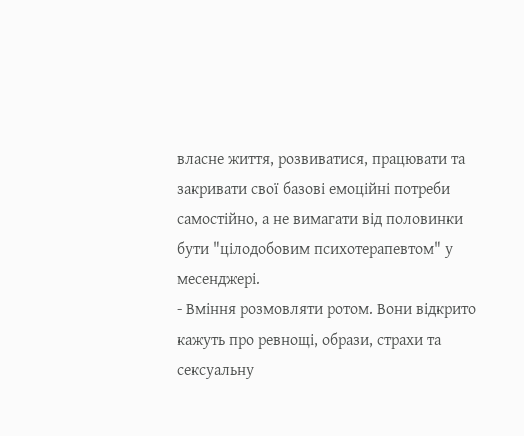власне життя, розвиватися, працювати та закривати свої базові емоційні потреби самостійно, а не вимагати від половинки бути "цілодобовим психотерапевтом" у месенджері.
- Вміння розмовляти ротом. Вони відкрито кажуть про ревнощі, образи, страхи та сексуальну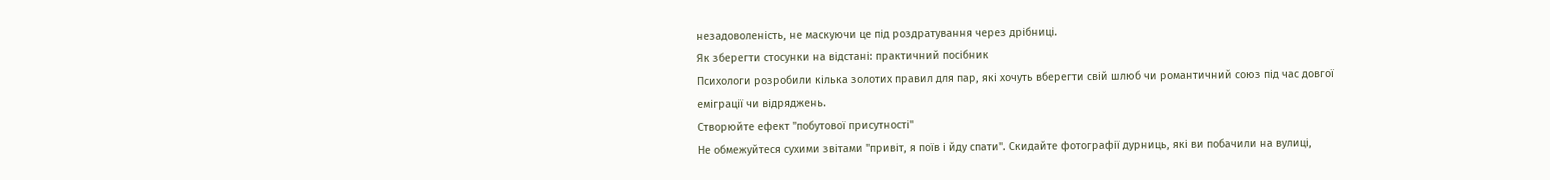незадоволеність, не маскуючи це під роздратування через дрібниці.
Як зберегти стосунки на відстані: практичний посібник
Психологи розробили кілька золотих правил для пар, які хочуть вберегти свій шлюб чи романтичний союз під час довгої еміграції чи відряджень.
Створюйте ефект "побутової присутності"
Не обмежуйтеся сухими звітами "привіт, я поїв і йду спати". Скидайте фотографії дурниць, які ви побачили на вулиці,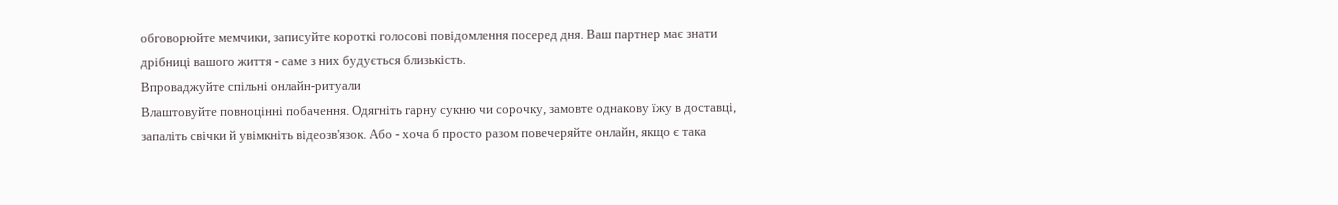обговорюйте мемчики, записуйте короткі голосові повідомлення посеред дня. Ваш партнер має знати дрібниці вашого життя - саме з них будується близькість.
Впроваджуйте спільні онлайн-ритуали
Влаштовуйте повноцінні побачення. Одягніть гарну сукню чи сорочку, замовте однакову їжу в доставці, запаліть свічки й увімкніть відеозв'язок. Або - хоча б просто разом повечеряйте онлайн, якщо є така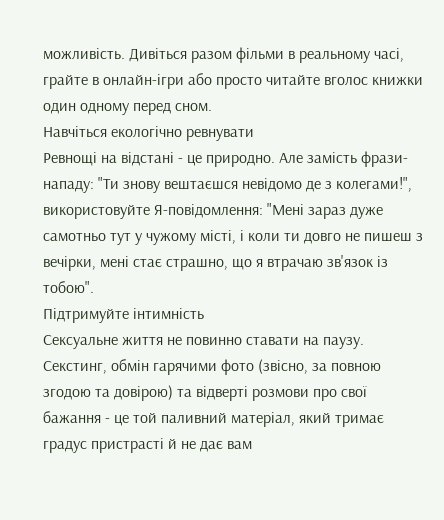можливість. Дивіться разом фільми в реальному часі, грайте в онлайн-ігри або просто читайте вголос книжки один одному перед сном.
Навчіться екологічно ревнувати
Ревнощі на відстані - це природно. Але замість фрази-нападу: "Ти знову вештаєшся невідомо де з колегами!", використовуйте Я-повідомлення: "Мені зараз дуже самотньо тут у чужому місті, і коли ти довго не пишеш з вечірки, мені стає страшно, що я втрачаю зв'язок із тобою".
Підтримуйте інтимність
Сексуальне життя не повинно ставати на паузу. Секстинг, обмін гарячими фото (звісно, за повною згодою та довірою) та відверті розмови про свої бажання - це той паливний матеріал, який тримає градус пристрасті й не дає вам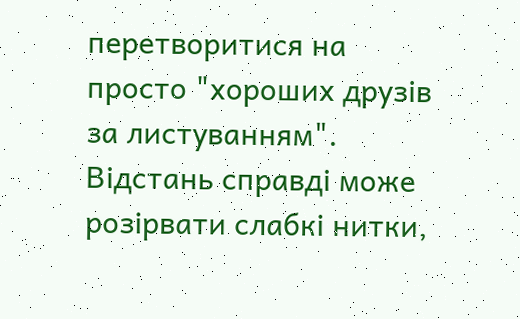перетворитися на просто "хороших друзів за листуванням".
Відстань справді може розірвати слабкі нитки,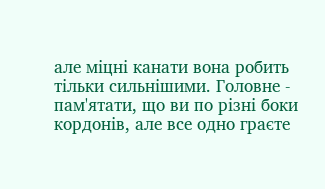але міцні канати вона робить тільки сильнішими. Головне - пам'ятати, що ви по різні боки кордонів, але все одно граєте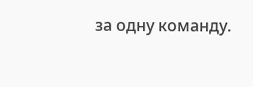за одну команду.